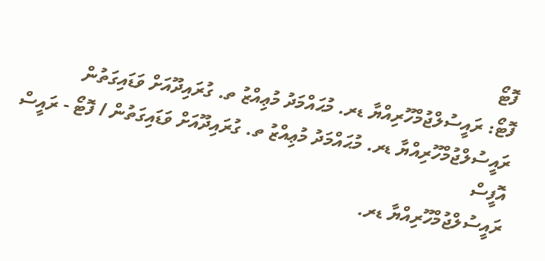ފޮޓޯ
ފޮޓޯ: ރައީސުލްޖުމްހޫރިއްޔާ ޑރ. މުޙައްމަދު މުޢިއްޒު ތ. ގުރައިދޫއަށް ވަޑައިގަތުން
ރައީސުލްޖުމްހޫރިއްޔާ ޑރ. މުޙައްމަދު މުޢިއްޒު ތ. ގުރައިދޫއަށް ވަޑައިގަތުން / ފޮޓޯ - ރައީސް އޮފީސް
ރައީސުލްޖުމްހޫރިއްޔާ ޑރ.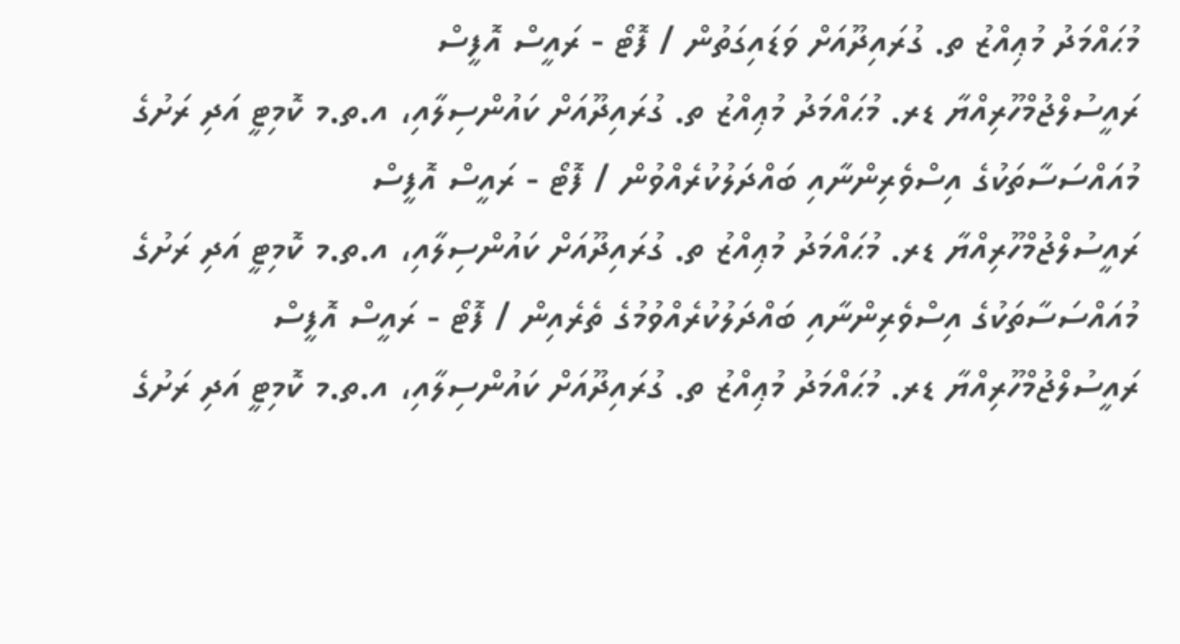މުޙައްމަދު މުޢިއްޒު ތ. ގުރައިދޫއަށް ވަޑައިގަތުން / ފޮޓޯ - ރައީސް އޮފީސް
ރައީސުލްޖުމްހޫރިއްޔާ ޑރ. މުޙައްމަދު މުޢިއްޒު ތ. ގުރައިދޫއަށް ކައުންސިލާއި، އ.ތ.މ ކޮމިޓީ އަދި ރަށުގެ މުއައްސަސާތަކުގެ އިސްވެރިންނާއި ބައްދަލުކުރެއްވުން / ފޮޓޯ - ރައީސް އޮފީސް
ރައީސުލްޖުމްހޫރިއްޔާ ޑރ. މުޙައްމަދު މުޢިއްޒު ތ. ގުރައިދޫއަށް ކައުންސިލާއި، އ.ތ.މ ކޮމިޓީ އަދި ރަށުގެ މުއައްސަސާތަކުގެ އިސްވެރިންނާއި ބައްދަލުކުރެއްވުމުގެ ތެރެއިން / ފޮޓޯ - ރައީސް އޮފީސް
ރައީސުލްޖުމްހޫރިއްޔާ ޑރ. މުޙައްމަދު މުޢިއްޒު ތ. ގުރައިދޫއަށް ކައުންސިލާއި، އ.ތ.މ ކޮމިޓީ އަދި ރަށުގެ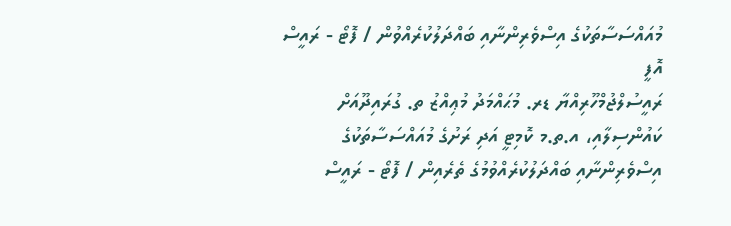މުއައްސަސާތަކުގެ އިސްވެރިންނާއި ބައްދަލުކުރެއްވުން / ފޮޓޯ - ރައީސް އޮފީ
ރައީސުލްޖުމްހޫރިއްޔާ ޑރ. މުޙައްމަދު މުޢިއްޒު ތ. ގުރައިދޫއަށް ކައުންސިލާއި، އ.ތ.މ ކޮމިޓީ އަދި ރަށުގެ މުއައްސަސާތަކުގެ އިސްވެރިންނާއި ބައްދަލުކުރެއްވުމުގެ ތެރެއިން / ފޮޓޯ - ރައީސް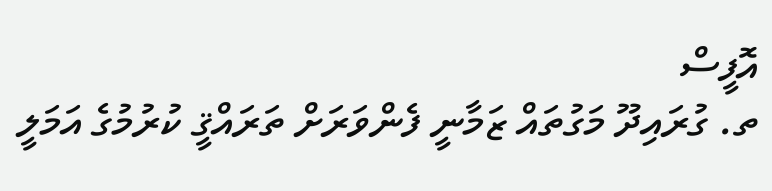އޮފީސް
ތ. ގުރައިދޫ މަގުތައް ޒަމާނީ ފެންވަރަށް ތަރައްޤީ ކުރުމުގެ އަމަލީ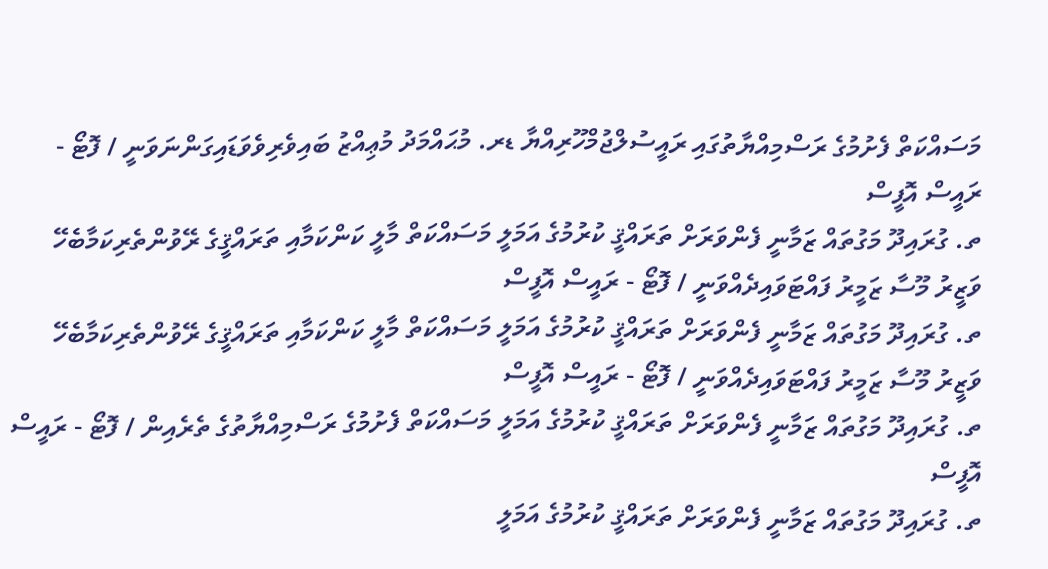މަސައްކަތް ފެށުމުގެ ރަސްމިއްޔާތުގައި ރައީސުލްޖުމްހޫރިއްޔާ ޑރ. މުޙައްމަދު މުޢިއްޒު ބައިވެރިވެވަޑައިގަންނަވަނީ / ފޮޓޯ - ރައީސް އޮފީސް
ތ. ގުރައިދޫ މަގުތައް ޒަމާނީ ފެންވަރަށް ތަރައްޤީ ކުރުމުގެ އަމަލީ މަސައްކަތް މާލީ ކަންކަމާއި ތަރައްޤީގެ ރޭވުންތެރިކަމާބެހޭ ވަޒީރު މޫސާ ޒަމީރު ފައްޓަވައިދެއްވަނީ / ފޮޓޯ - ރައީސް އޮފީސް
ތ. ގުރައިދޫ މަގުތައް ޒަމާނީ ފެންވަރަށް ތަރައްޤީ ކުރުމުގެ އަމަލީ މަސައްކަތް މާލީ ކަންކަމާއި ތަރައްޤީގެ ރޭވުންތެރިކަމާބެހޭ ވަޒީރު މޫސާ ޒަމީރު ފައްޓަވައިދެއްވަނީ / ފޮޓޯ - ރައީސް އޮފީސް
ތ. ގުރައިދޫ މަގުތައް ޒަމާނީ ފެންވަރަށް ތަރައްޤީ ކުރުމުގެ އަމަލީ މަސައްކަތް ފެށުމުގެ ރަސްމިއްޔާތުގެ ތެރެއިން / ފޮޓޯ - ރައީސް އޮފީސް
ތ. ގުރައިދޫ މަގުތައް ޒަމާނީ ފެންވަރަށް ތަރައްޤީ ކުރުމުގެ އަމަލީ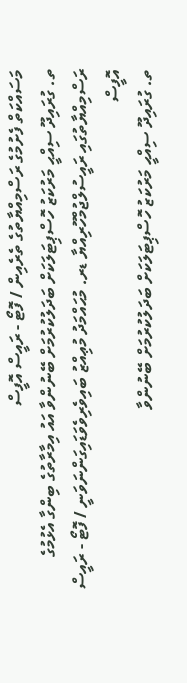މަސައްކަތް ފެށުމުގެ ރަސްމިއްޔާތުގެ ތެރެއިން / ފޮޓޯ - ރައީސް އޮފީސް
ތ. ގުރައިދޫ ސިއްޙީ މަރުކަޒު ހޮސްޕިޓަލަކަށް ބަދަލުކުރުމަށް ބޭނުންވާ އައު އިމާރާތުގެ ބިންގާ އެޅުމުގެ ރަސްމިއްޔާތުގައި ރައީސުލްޖުމްހޫރިއްޔާ ޑރ. މުޙައްމަދު މުޢިއްޒު ބައިވެރިވެވަޑައިގަންނަވަނީ / ފޮޓޯ - ރައީސް އޮފީސް
ތ. ގުރައިދޫ ސިއްޙީ މަރުކަޒު ހޮސްޕިޓަލަކަށް ބަދަލުކުރުމަށް ބޭނުންވާ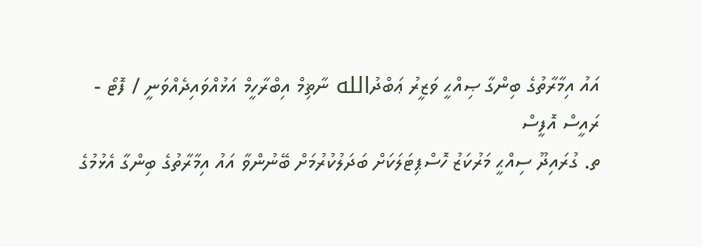އައު އިމާރާތުގެ ބިންގާ ޞިއްޙީ ވަޒީރު ޢަބްދުالله ނާޡިމް އިބްރާހީމް އަޅުއްވައިދެއްވަނީ / ފޮޓޯ - ރައީސް އޮފީސް
ތ. ގުރައިދޫ ސިއްޙީ މަރުކަޒު ހޮސްޕިޓަލަކަށް ބަދަލުކުރުމަށް ބޭނުންވާ އައު އިމާރާތުގެ ބިންގާ އެޅުމުގެ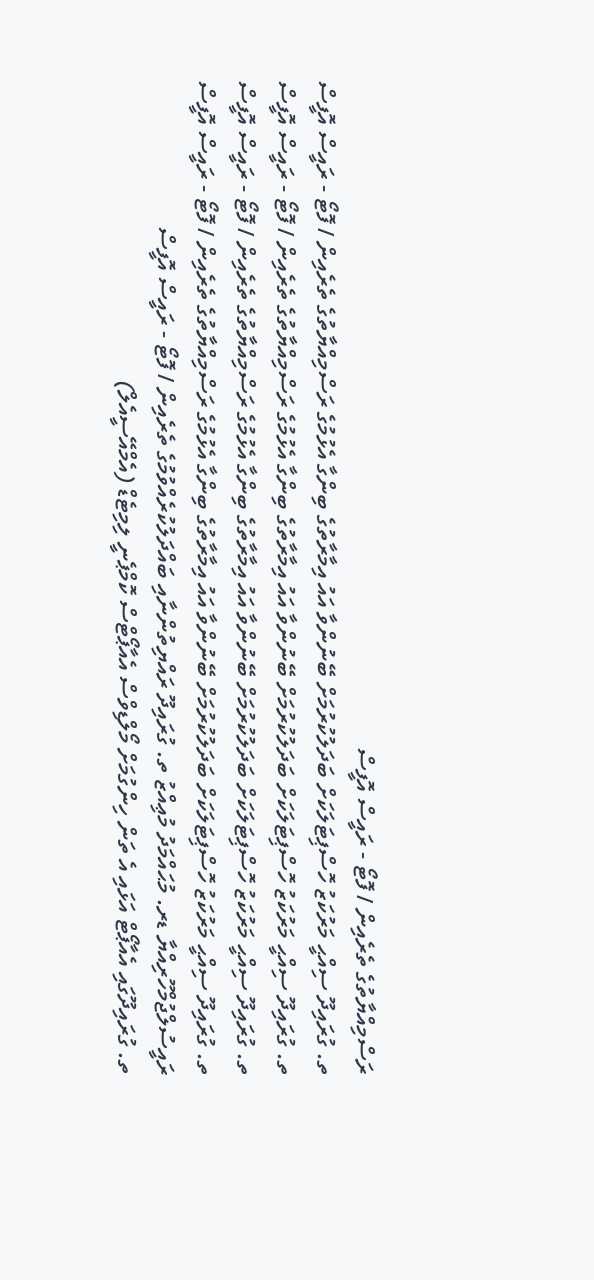ރަސްމިއްޔާތުގެ ތެރެއިން / ފޮޓޯ - ރައީސް އޮފީސް
ތ. ގުރައިދޫ ސިއްޙީ މަރުކަޒު ހޮސްޕިޓަލަކަށް ބަދަލުކުރުމަށް ބޭނުންވާ އައު އިމާރާތުގެ ބިންގާ އެޅުމުގެ ރަސްމިއްޔާތުގެ ތެރެއިން / ފޮޓޯ - ރައީސް އޮފީސް
ތ. ގުރައިދޫ ސިއްޙީ މަރުކަޒު ހޮސްޕިޓަލަކަށް ބަދަލުކުރުމަށް ބޭނުންވާ އައު އިމާރާތުގެ ބިންގާ އެޅުމުގެ ރަސްމިއްޔާތުގެ ތެރެއިން / ފޮޓޯ - ރައީސް އޮފީސް
ތ. ގުރައިދޫ ސިއްޙީ މަރުކަޒު ހޮސްޕިޓަލަކަށް ބަދަލުކުރުމަށް ބޭނުންވާ އައު އިމާރާތުގެ ބިންގާ އެޅުމުގެ ރަސްމިއްޔާތުގެ ތެރެއިން / ފޮޓޯ - ރައީސް އޮފީސް
ތ. ގުރައިދޫ ސިއްޙީ މަރުކަޒު ހޮސްޕިޓަލަކަށް ބަދަލުކުރުމަށް ބޭނުންވާ އައު އިމާރާތުގެ ބިންގާ އެޅުމުގެ ރަސްމިއްޔާތުގެ ތެރެއިން / ފޮޓޯ - ރައީސް އޮފީސް
ރައީސުލްޖުމްހޫރިއްޔާ ޑރ. މުޙައްމަދު މުޢިއްޒު ތ. ގުރައިދޫ ރައްޔިތުންނާއި ބައްދަލުކުރެއްވުމުގެ ތެރެއިން / ފޮޓޯ - ރައީސް އޮފީސް
ތ. ގުރައިދޫގައި އެއާޕޯޓް އަޅައި އެ ތަން ހިންގުމަށް މޯލްޑިވްސް އެއާޕޯޓްސް ކޮމްޕެނީ ލިމިޓެޑް (އެމްއޭސީއެލް)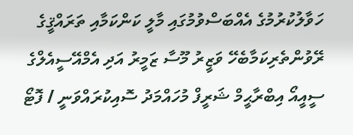ހަވާލުކުރުމުގެ އެއްބަސްވުމުގައި މާލީ ކަންކަމާއި ތަރައްޤީގެ ރޭވުންތެރިކަމާބެހޭ ވަޒީރު މޫސާ ޒަމީރު އަދި އެމްއޭސީއެލްގެ ސީއީއޯ އިބްރާޙީމް ޝަރީފް މުހައްމަދު ސޮއިކުރައްވަނީ / ފޮޓޯ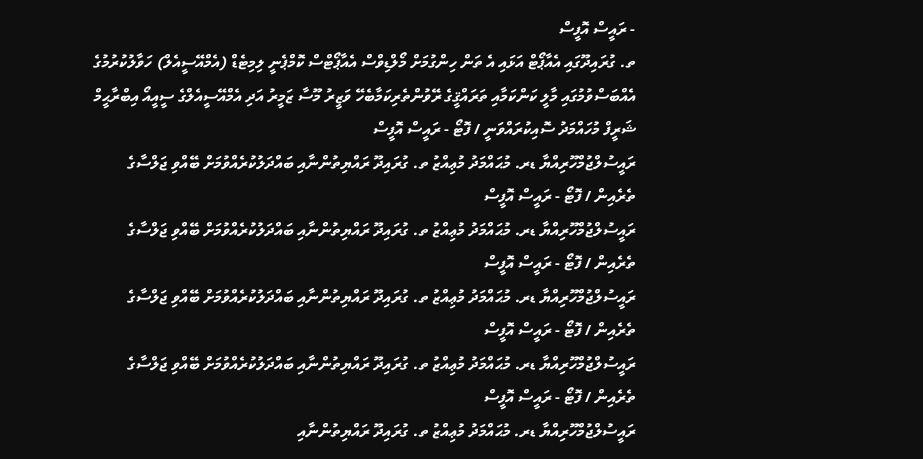- ރައީސް އޮފީސް
ތ. ގުރައިދޫގައި އެއާޕޯޓް އަޅައި އެ ތަން ހިންގުމަށް މޯލްޑިވްސް އެއާޕޯޓްސް ކޮމްޕެނީ ލިމިޓެޑް (އެމްއޭސީއެލް) ހަވާލުކުރުމުގެ އެއްބަސްވުމުގައި މާލީ ކަންކަމާއި ތަރައްޤީގެ ރޭވުންތެރިކަމާބެހޭ ވަޒީރު މޫސާ ޒަމީރު އަދި އެމްއޭސީއެލްގެ ސީއީއޯ އިބްރާޙީމް ޝަރީފް މުހައްމަދު ސޮއިކުރައްވަނީ / ފޮޓޯ - ރައީސް އޮފީސް
ރައީސުލްޖުމްހޫރިއްޔާ ޑރ. މުޙައްމަދު މުޢިއްޒު ތ. ގުރައިދޫ ރައްޔިތުންނާއި ބައްދަލުކުރެއްވުމަށް ބޭއްވި ޖަލްސާގެ ތެރެއިން / ފޮޓޯ - ރައީސް އޮފީސް
ރައީސުލްޖުމްހޫރިއްޔާ ޑރ. މުޙައްމަދު މުޢިއްޒު ތ. ގުރައިދޫ ރައްޔިތުންނާއި ބައްދަލުކުރެއްވުމަށް ބޭއްވި ޖަލްސާގެ ތެރެއިން / ފޮޓޯ - ރައީސް އޮފީސް
ރައީސުލްޖުމްހޫރިއްޔާ ޑރ. މުޙައްމަދު މުޢިއްޒު ތ. ގުރައިދޫ ރައްޔިތުންނާއި ބައްދަލުކުރެއްވުމަށް ބޭއްވި ޖަލްސާގެ ތެރެއިން / ފޮޓޯ - ރައީސް އޮފީސް
ރައީސުލްޖުމްހޫރިއްޔާ ޑރ. މުޙައްމަދު މުޢިއްޒު ތ. ގުރައިދޫ ރައްޔިތުންނާއި ބައްދަލުކުރެއްވުމަށް ބޭއްވި ޖަލްސާގެ ތެރެއިން / ފޮޓޯ - ރައީސް އޮފީސް
ރައީސުލްޖުމްހޫރިއްޔާ ޑރ. މުޙައްމަދު މުޢިއްޒު ތ. ގުރައިދޫ ރައްޔިތުންނާއި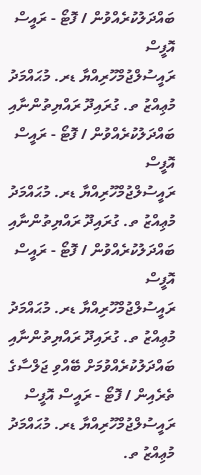ބައްދަލުކުރެއްވުން / ފޮޓޯ - ރައީސް އޮފީސް
ރައީސުލްޖުމްހޫރިއްޔާ ޑރ. މުޙައްމަދު މުޢިއްޒު ތ. ގުރައިދޫ ރައްޔިތުންނާއި ބައްދަލުކުރެއްވުން / ފޮޓޯ - ރައީސް އޮފީސް
ރައީސުލްޖުމްހޫރިއްޔާ ޑރ. މުޙައްމަދު މުޢިއްޒު ތ. ގުރައިދޫ ރައްޔިތުންނާއި ބައްދަލުކުރެއްވުން / ފޮޓޯ - ރައީސް އޮފީސް
ރައީސުލްޖުމްހޫރިއްޔާ ޑރ. މުޙައްމަދު މުޢިއްޒު ތ. ގުރައިދޫ ރައްޔިތުންނާއި ބައްދަލުކުރެއްވުމަށް ބޭއްވި ޖަލްސާގެ ތެރެއިން / ފޮޓޯ - ރައީސް އޮފީސް
ރައީސުލްޖުމްހޫރިއްޔާ ޑރ. މުޙައްމަދު މުޢިއްޒު ތ.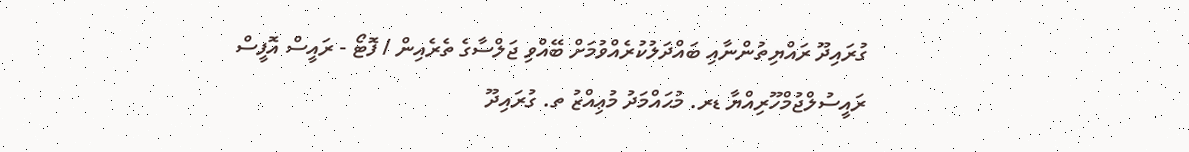ގުރައިދޫ ރައްޔިތުންނާއި ބައްދަލުކުރެއްވުމަށް ބޭއްވި ޖަލްސާގެ ތެރެއިން / ފޮޓޯ - ރައީސް އޮފީސް
ރައީސުލްޖުމްހޫރިއްޔާ ޑރ. މުޙައްމަދު މުޢިއްޒު ތ. ގުރައިދޫ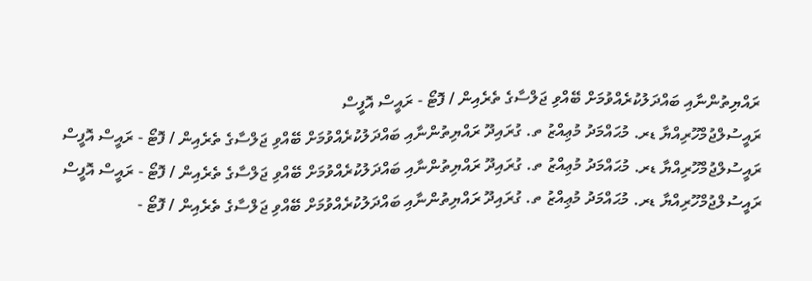ރައްޔިތުންނާއި ބައްދަލުކުރެއްވުމަށް ބޭއްވި ޖަލްސާގެ ތެރެއިން / ފޮޓޯ - ރައީސް އޮފީސް
ރައީސުލްޖުމްހޫރިއްޔާ ޑރ. މުޙައްމަދު މުޢިއްޒު ތ. ގުރައިދޫ ރައްޔިތުންނާއި ބައްދަލުކުރެއްވުމަށް ބޭއްވި ޖަލްސާގެ ތެރެއިން / ފޮޓޯ - ރައީސް އޮފީސް
ރައީސުލްޖުމްހޫރިއްޔާ ޑރ. މުޙައްމަދު މުޢިއްޒު ތ. ގުރައިދޫ ރައްޔިތުންނާއި ބައްދަލުކުރެއްވުމަށް ބޭއްވި ޖަލްސާގެ ތެރެއިން / ފޮޓޯ - ރައީސް އޮފީސް
ރައީސުލްޖުމްހޫރިއްޔާ ޑރ. މުޙައްމަދު މުޢިއްޒު ތ. ގުރައިދޫ ރައްޔިތުންނާއި ބައްދަލުކުރެއްވުމަށް ބޭއްވި ޖަލްސާގެ ތެރެއިން / ފޮޓޯ -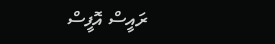ރައީސް އޮފީސް